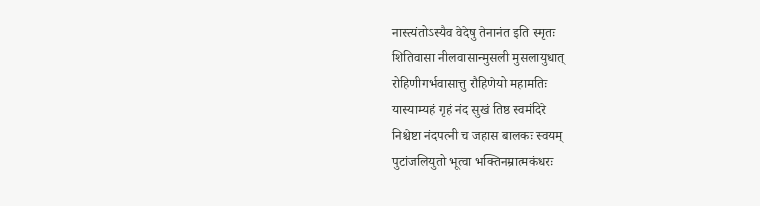नास्त्यंतोऽस्यैव वेदेषु तेनानंत इति स्मृतः
शितिवासा नीलवासान्मुसली मुसलायुधात्
रोहिणीगर्भवासात्तु रौहिणेयो महामतिः
यास्याम्यहं गृहं नंद सुखं तिष्ठ स्वमंदिरे
निश्चेष्टा नंदपत्नी च जहास बालकः स्वयम्
पुटांजलियुतो भूत्वा भक्तिनम्रात्मकंधरः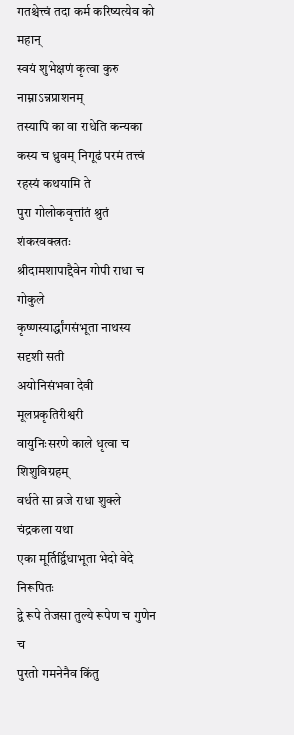गतश्चेत्त्वं तदा कर्म करिष्यत्येव को महान्
स्वयं शुभेक्षणं कृत्वा कुरु नाम्नाऽन्नप्राशनम्
तस्यापि का वा राधेति कन्यका कस्य च ध्रुवम् निगूढं परमं तत्त्वं रहस्यं कथयामि ते
पुरा गोलोकवृत्तांतं श्रुतं शंकरवक्त्रतः
श्रीदामशापाद्दैवेन गोपी राधा च गोकुले
कृष्णस्यार्द्धांगसंभूता नाथस्य सदृशी सती
अयोनिसंभवा देवी मूलप्रकृतिरीश्वरी
वायुनिःसरणे काले धृत्वा च शिशुविग्रहम्
वर्धते सा व्रजे राधा शुक्ले चंद्रकला यथा
एका मूर्तिर्द्विधाभूता भेदो वेदे निरूपितः
द्वे रूपे तेजसा तुल्ये रूपेण च गुणेन च
पुरतो गमनेनैव किंतु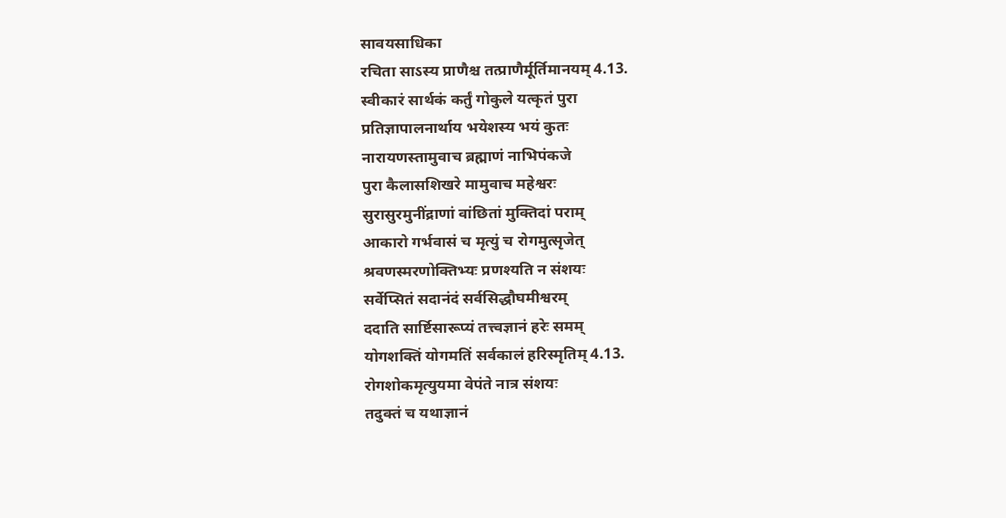सावयसाधिका
रचिता साऽस्य प्राणैश्च तत्प्राणैर्मूर्तिमानयम् 4.13.
स्वीकारं सार्थकं कर्तुं गोकुले यत्कृतं पुरा
प्रतिज्ञापालनार्थाय भयेशस्य भयं कुतः
नारायणस्तामुवाच ब्रह्माणं नाभिपंकजे
पुरा कैलासशिखरे मामुवाच महेश्वरः
सुरासुरमुनींद्राणां वांछितां मुक्तिदां पराम्
आकारो गर्भवासं च मृत्युं च रोगमुत्सृजेत्
श्रवणस्मरणोक्तिभ्यः प्रणश्यति न संशयः
सर्वेप्सितं सदानंदं सर्वसिद्धौघमीश्वरम्
ददाति सार्ष्टिसारूप्यं तत्त्वज्ञानं हरेः समम्
योगशक्तिं योगमतिं सर्वकालं हरिस्मृतिम् 4.13.
रोगशोकमृत्युयमा वेपंते नात्र संशयः
तदुक्तं च यथाज्ञानं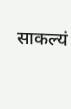साकल्यं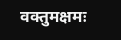वक्तुमक्षमः